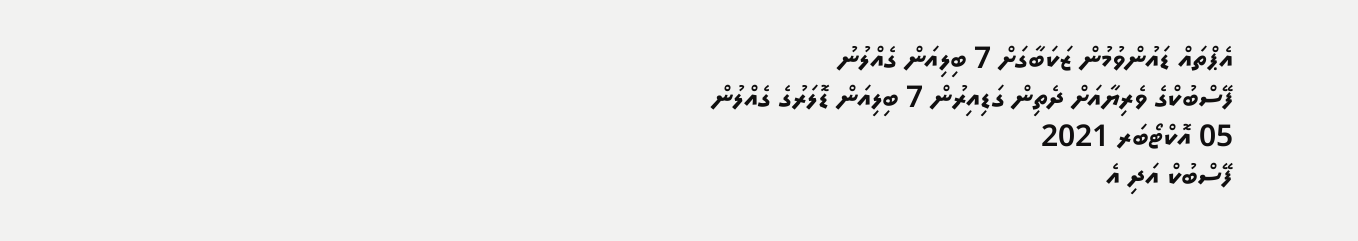އެޕްތައް ޑައުންވުމުން ޒަކަބާގަށް 7 ބިލިއަން ގެއްލުނު
ފޭސްބުކްގެ ވެރިޔާއަށް ދެތިން ގަޑިއިރުން 7 ބިލިއަން ޑޮލަރުގެ ގެއްލުން
05 އޮކްޓޯބަރ 2021
ފޭސްބުކް އަދި އެ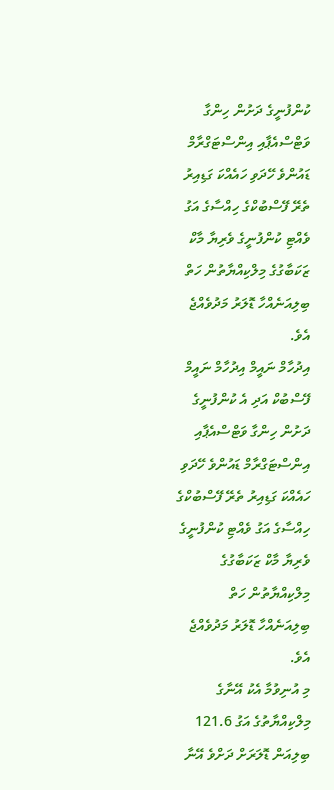ކުންފުނީގެ ދަށުން ހިންގާ ވަޓްސްއެޕާއި އިންސްޓަގްރާމް ޑައުންވެ ހޭދަވި ހައެއްކަ ގަޑިއިރު ތެރޭ ފޭސްބުކްގެ ހިއްސާގެ އަގު ވެއްޓި ކުންފުނީގެ ވެރިޔާ މާކް ޒަކަބާގުގެ މިލްކިއްޔާތުން ހަތް ބިލިއަނެއްހާ ޑޮލަރު މަދުވެއްޖެ އެވެ.
އިދުހާމް ނައީމް އިދުހާމް ނައީމް
ފޭސްބުކް އަދި އެ ކުންފުނީގެ ދަށުން ހިންގާ ވަޓްސްއެޕާއި އިންސްޓަގްރާމް ޑައުންވެ ހޭދަވި ހައެއްކަ ގަޑިއިރު ތެރޭ ފޭސްބުކްގެ ހިއްސާގެ އަގު ވެއްޓި ކުންފުނީގެ ވެރިޔާ މާކް ޒަކަބާގުގެ މިލްކިއްޔާތުން ހަތް ބިލިއަނެއްހާ ޑޮލަރު މަދުވެއްޖެ އެވެ.
މި އުނިވުމާ އެކު އޭނާގެ މިލްކިއްޔާތުގެ އަގު 121.6 ބިލިއަން ޑޮލަރަށް ދަށްވެ އޭނާ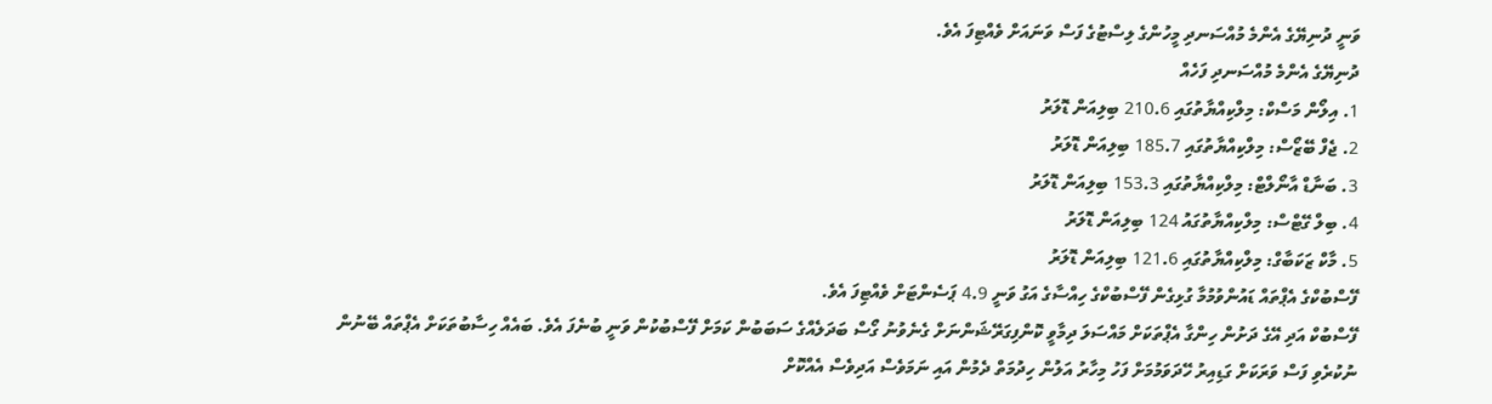ވަނީ ދުނިޔޭގެ އެންމެ މުއްސަނދި މީހުންގެ ލިސްޓުގެ ފަސް ވަނައަށް ވެއްޓިފަ އެވެ.
ދުނިޔޭގެ އެންމެ މުއްސަނދި ފަހެއް
1. އިލޯން މަސްކް: މިލްކިއްޔާތުގައި 210.6 ބިލިއަން ޑޮލަރު
2. ޖެފް ބޭޒޯސް: މިލްކިއްޔާތުގައި 185.7 ބިލިއަން ޑޮލަރު
3. ބަނާޑް އާނޯލްޓް: މިލްކިއްޔާތުގައި 153.3 ބިލިއަން ޑޮލަރު
4. ބިލް ގޭޓްސް: މިލްކިއްޔާތުގައު 124 ބިލިއަން ޑޮލަރު
5. މާކް ޒަކަބާގް: މިލްކިއްޔާތުގައި 121.6 ބިލިއަން ޑޮލަރު
ފޭސްބުކްގެ އެޕްތައް ޑައުންވުމުމާ ގުޅިގެން ފޭސްބުކްގެ ހިއްސާގެ އަގު ވަނީ 4.9 ޕަސެންޓަށް ވެއްޓިފަ އެވެ.
ފޭސްބުކް އަދި އޭގެ ދަށުން ހިންގާ އެޕްތަކަށް މައްސަލަ ދިމާވީ ކޮންފިގަރޭޝަންނަށް ގެނެވުނު ގޯސް ބަދަލެއްގެ ސަބަބުން ކަމަށް ފޭސްބުކުން ވަނީ ބުނެފަ އެވެ. ބައެއް ހިސާބުތަކަށް އެޕްތައް ބޭނުން ނުކުރެވި ފަސް ވަރަކަށް ގަޑިއިރު ހޭދަވަމުމަށް ފަހު މިހާރު އަލުން ހިދުމަތް ދެމުން އައި ނަމަވެސް އަދިވެސް އެއްކޮށް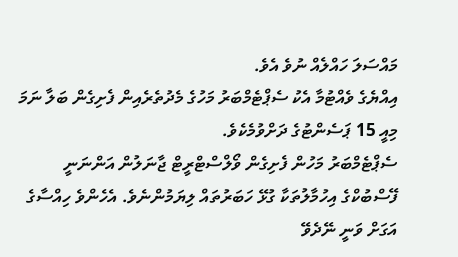މައްސަލަ ހައްލެއް ނުވެ އެވެ.
އިއްޔެގެ ވެއްޓުމާ އެކު ސެޕްޓެމްބަރު މަހުގެ މެދުތެރެއިން ފެށިގެން ބަލާ ނަމަ މިއީ 15 ޕަސެންޓުގެ ދަށްވުމެކެވެ.
ސެޕްޓެމްބަރު މަހުން ފެށިގެން ވޯލްސްޓްރީޓް ޖާނަލުން އަންނަނީ ފޭސްބުކްގެ އިހުމާލުތަކާ ގުޅޭ ހަބަރުތައް ލިޔަމުންނެވެ. އެހެންވެ ހިއްސާގެ އަގަށް ވަނީ ނޭދެވޭ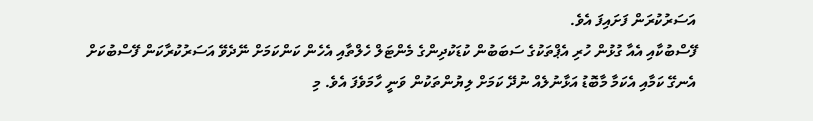އަސަރުކުރަން ފަށައިފަ އެވެ.
ފޭސްބުކާއި އެއާ ގުޅުން ހުރި އެޕްތަކުގެ ސަބަބުން ކުޑަކުދިންގެ މެންޓަލް ހެލްތާއި އެހެން ކަންކަމަށް ނޭދެވޭ އަސަރުކުރާކަން ފޭސްބުކަށް އެނގޭ ކަމާއި އެކަމާ މާބޮޑު އަޅާނުލެއް ނުދޭ ކަމަށް ލިޔުންތަކުން ވަނީ ހާމަވެފަ އެވެ. މި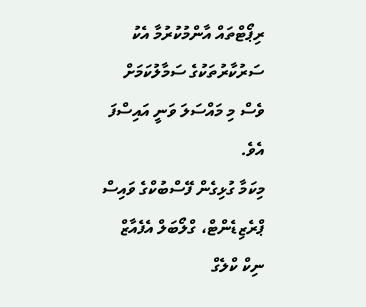ރިޕޯޓްތައް އާންމުކުރުމާ އެކު ސަރުކާރުތަކުގެ ސަމާލުކަމަށް ވެސް މި މައްސަލަ ވަނީ އައިސްފަ އެވެ.
މިކަމާ ގުޅިގެން ފޭސްބުކްގެ ވައިސް ޕްރެޒިޑެންޓް، ގްލޯބަލް އެފެއާޒް ނިކް ކްލެގް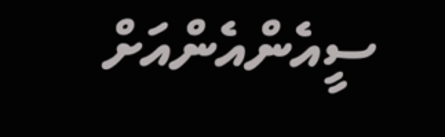ސީއެންއެންއަށް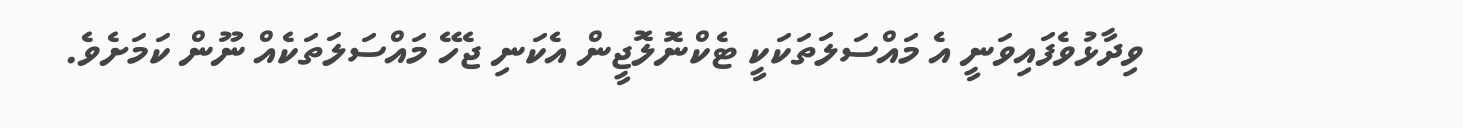ވިދާޅުވެފައިވަނީ އެ މައްސަލަތަކަކީ ޓެކްނޮލޮޖީން އެކަނި ޖެހޭ މައްސަލަތަކެއް ނޫން ކަމަށެވެ.